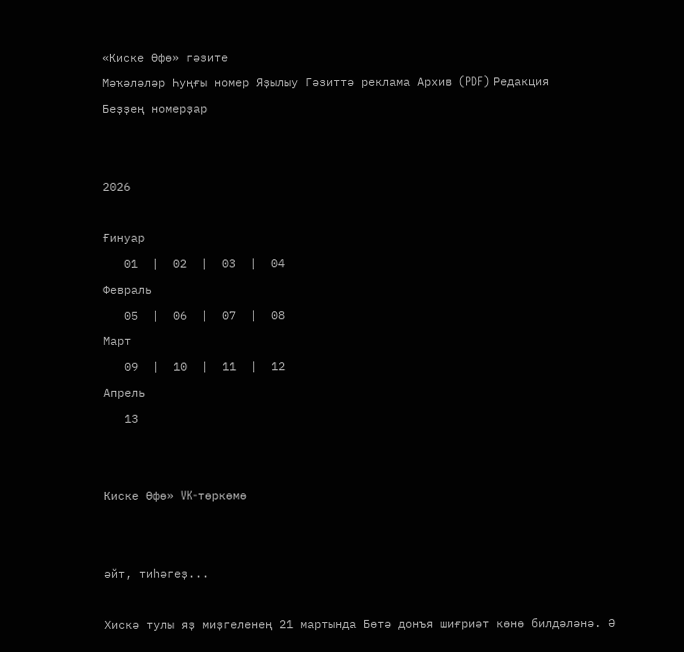«Киске Өфө» гәзите
Мәҡәләләр Һуңғы номер Яҙылыу Гәзиттә реклама Архив (PDF) Редакция
Беҙҙең номерҙар


2026

Ғинуар
   01  |  02  |  03  |  04
Февраль
   05  |  06  |  07  |  08
Март
   09  |  10  |  11  |  12
Апрель
   13


Киске Өфө» VK-төркөмө


әйт, тиһәгеҙ...

Хискә тулы яҙ миҙгеленең 21 мартында Бөтә донъя шиғриәт көнө билдәләнә. Ә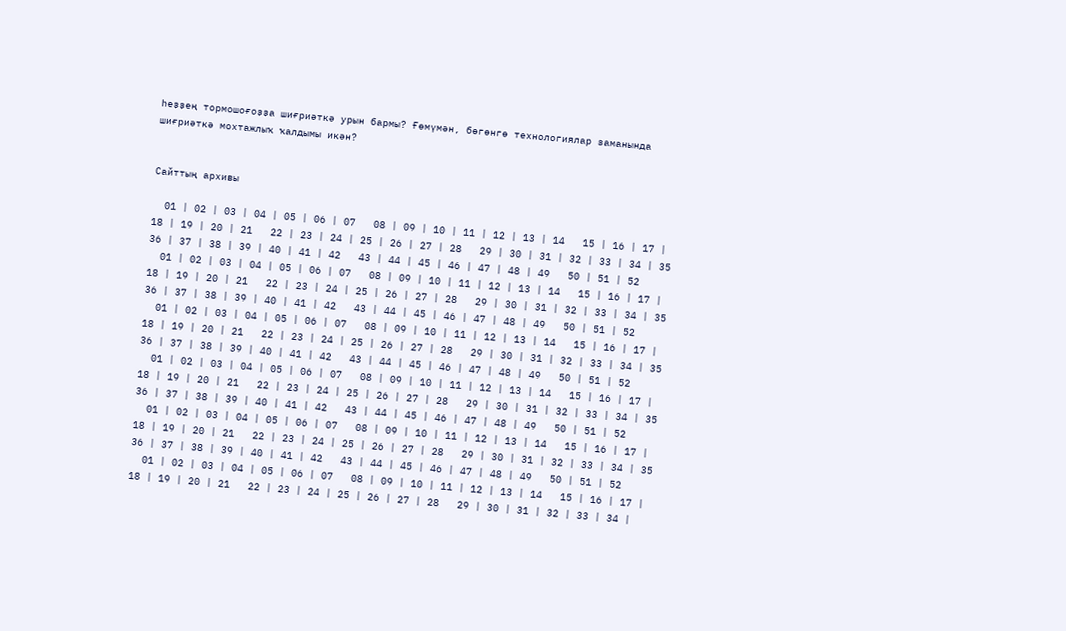һеҙҙең тормошоғоҙҙа шиғриәткә урын бармы? Ғөмүмән, бөгөнгө технологиялар заманында шиғриәткә мохтажлыҡ ҡалдымы икән?


Сайттың архивы

  01 | 02 | 03 | 04 | 05 | 06 | 07   08 | 09 | 10 | 11 | 12 | 13 | 14   15 | 16 | 17 | 18 | 19 | 20 | 21   22 | 23 | 24 | 25 | 26 | 27 | 28   29 | 30 | 31 | 32 | 33 | 34 | 35   36 | 37 | 38 | 39 | 40 | 41 | 42   43 | 44 | 45 | 46 | 47 | 48 | 49   50 | 51 | 52
  01 | 02 | 03 | 04 | 05 | 06 | 07   08 | 09 | 10 | 11 | 12 | 13 | 14   15 | 16 | 17 | 18 | 19 | 20 | 21   22 | 23 | 24 | 25 | 26 | 27 | 28   29 | 30 | 31 | 32 | 33 | 34 | 35   36 | 37 | 38 | 39 | 40 | 41 | 42   43 | 44 | 45 | 46 | 47 | 48 | 49   50 | 51 | 52
  01 | 02 | 03 | 04 | 05 | 06 | 07   08 | 09 | 10 | 11 | 12 | 13 | 14   15 | 16 | 17 | 18 | 19 | 20 | 21   22 | 23 | 24 | 25 | 26 | 27 | 28   29 | 30 | 31 | 32 | 33 | 34 | 35   36 | 37 | 38 | 39 | 40 | 41 | 42   43 | 44 | 45 | 46 | 47 | 48 | 49   50 | 51 | 52
  01 | 02 | 03 | 04 | 05 | 06 | 07   08 | 09 | 10 | 11 | 12 | 13 | 14   15 | 16 | 17 | 18 | 19 | 20 | 21   22 | 23 | 24 | 25 | 26 | 27 | 28   29 | 30 | 31 | 32 | 33 | 34 | 35   36 | 37 | 38 | 39 | 40 | 41 | 42   43 | 44 | 45 | 46 | 47 | 48 | 49   50 | 51 | 52
  01 | 02 | 03 | 04 | 05 | 06 | 07   08 | 09 | 10 | 11 | 12 | 13 | 14   15 | 16 | 17 | 18 | 19 | 20 | 21   22 | 23 | 24 | 25 | 26 | 27 | 28   29 | 30 | 31 | 32 | 33 | 34 | 35   36 | 37 | 38 | 39 | 40 | 41 | 42   43 | 44 | 45 | 46 | 47 | 48 | 49   50 | 51 | 52
  01 | 02 | 03 | 04 | 05 | 06 | 07   08 | 09 | 10 | 11 | 12 | 13 | 14   15 | 16 | 17 | 18 | 19 | 20 | 21   22 | 23 | 24 | 25 | 26 | 27 | 28   29 | 30 | 31 | 32 | 33 | 34 |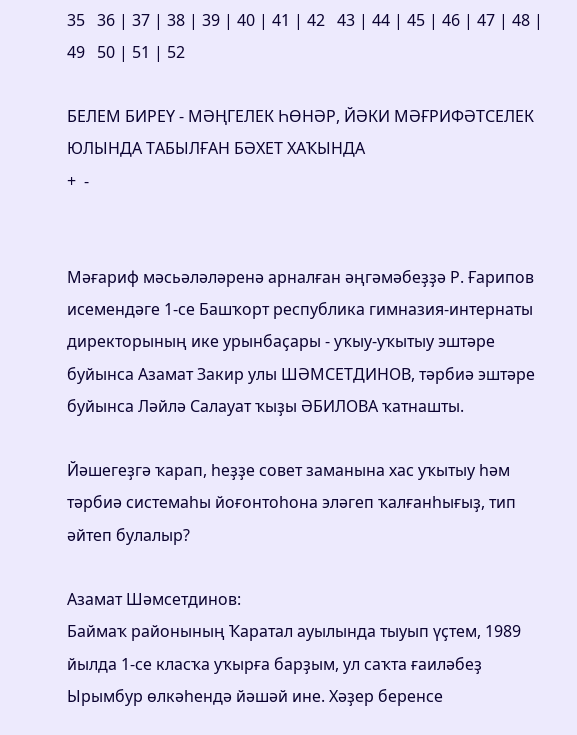35   36 | 37 | 38 | 39 | 40 | 41 | 42   43 | 44 | 45 | 46 | 47 | 48 | 49   50 | 51 | 52

БЕЛЕМ БИРЕҮ - МӘҢГЕЛЕК ҺӨНӘР, ЙӘКИ МӘҒРИФӘТСЕЛЕК ЮЛЫНДА ТАБЫЛҒАН БӘХЕТ ХАҠЫНДА
+  -


Мәғариф мәсьәләләренә арналған әңгәмәбеҙҙә Р. Ғарипов исемендәге 1-се Башҡорт республика гимназия-интернаты директорының ике урынбаҫары - уҡыу-уҡытыу эштәре буйынса Азамат Закир улы ШӘМСЕТДИНОВ, тәрбиә эштәре буйынса Ләйлә Салауат ҡыҙы ӘБИЛОВА ҡатнашты.

Йәшегеҙгә ҡарап, һеҙҙе совет заманына хас уҡытыу һәм тәрбиә системаһы йоғонтоһона эләгеп ҡалғанһығыҙ, тип әйтеп булалыр?

Азамат Шәмсетдинов:
Баймаҡ районының Ҡаратал ауылында тыуып үҫтем, 1989 йылда 1-се класҡа уҡырға барҙым, ул саҡта ғаиләбеҙ Ырымбур өлкәһендә йәшәй ине. Хәҙер беренсе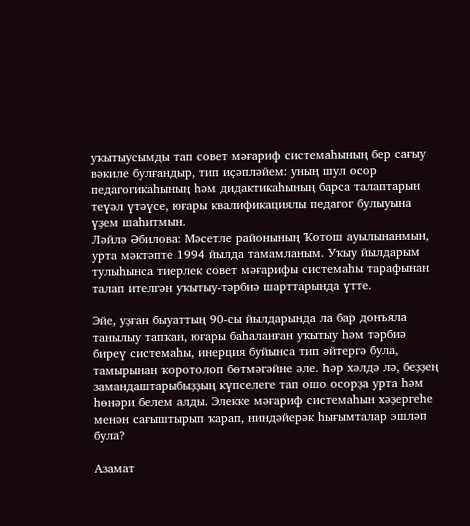уҡытыусымды тап совет мәғариф системаһының бер сағыу вәкиле булғандыр, тип иҫәпләйем: уның шул осор педагогикаһының һәм дидактикаһының барса талаптарын теүәл үтәүсе, юғары квалификациялы педагог булыуына үҙем шаһитмын.
Ләйлә Әбилова: Мәсетле районының Ҡотош ауылынанмын, урта мәктәпте 1994 йылда тамамланым. Уҡыу йылдарым тулыһынса тиерлек совет мәғарифы системаһы тарафынан талап ителгән уҡытыу-тәрбиә шарттарында үтте.

Эйе, уҙған быуаттың 90-сы йылдарында ла бар донъяла танылыу тапҡан, юғары баһаланған уҡытыу һәм тәрбиә биреү системаһы, инерция буйынса тип әйтергә була, тамырынан ҡоротолоп бөтмәгәйне әле. Һәр хәлдә лә, беҙҙең замандаштарыбыҙҙың күпселеге тап ошо осорҙа урта һәм һөнәри белем алды. Элекке мәғариф системаһын хәҙергеһе менән сағыштырып ҡарап, ниндәйерәк һығымталар эшләп була?

Азамат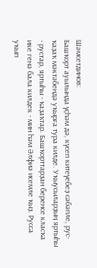Шәмсетдинов:
Башҡорт ауылында үҫһәм дә, күсеп китеүебеҙ сәбәпле, рус-ҡаҙаҡ мәктәбендә уҡырға тура килде. Уҡыусыларҙың яртыһы - рустар, яртыһы - ҡаҙаҡтар. Башҡорттарҙан беренсе класҡа ике генә бала килдек - мин һәм Әлфиә исемле ҡыҙ. Русса уҡып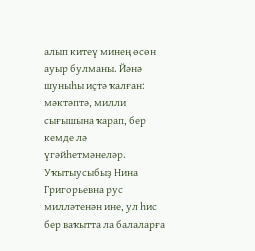алып китеү минең өсөн ауыр булманы. Йәнә шуныһы иҫтә ҡалған: мәктәптә, милли сығышына ҡарап, бер кемде лә үгәйһетмәнеләр. Уҡытыусыбыҙ Нина Григорьевна рус милләтенән ине, ул һис бер ваҡытта ла балаларға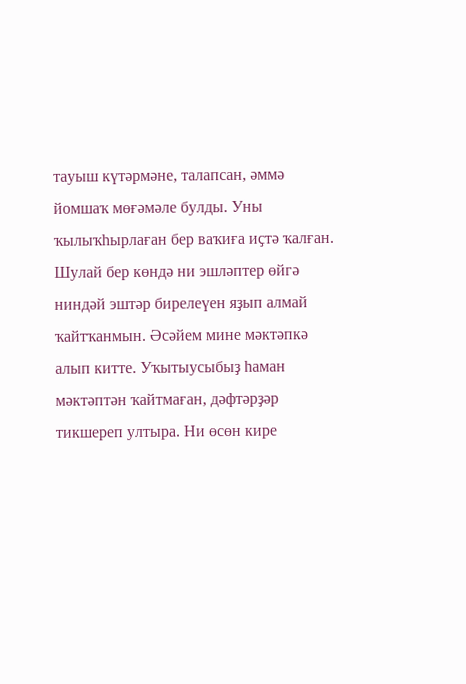тауыш күтәрмәне, талапсан, әммә йомшаҡ мөғәмәле булды. Уны ҡылыҡһырлаған бер ваҡиға иҫтә ҡалған. Шулай бер көндә ни эшләптер өйгә ниндәй эштәр бирелеүен яҙып алмай ҡайтҡанмын. Әсәйем мине мәктәпкә алып китте. Уҡытыусыбыҙ һаман мәктәптән ҡайтмаған, дәфтәрҙәр тикшереп ултыра. Ни өсөн кире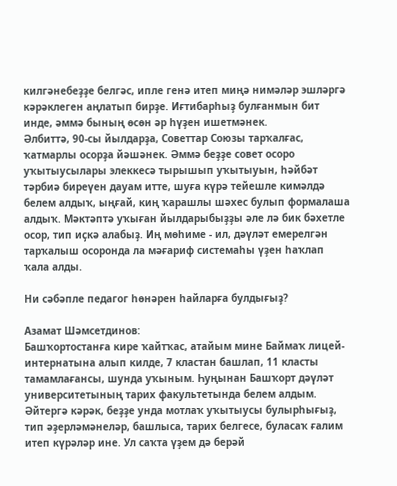килгәнебеҙҙе белгәс, ипле генә итеп миңә нимәләр эшләргә кәрәклеген аңлатып бирҙе. Иғтибарһыҙ булғанмын бит инде, әммә бының өсөн әр һүҙен ишетмәнек.
Әлбиттә, 90-сы йылдарҙа, Советтар Союзы тарҡалғас, ҡатмарлы осорҙа йәшәнек. Әммә беҙҙе совет осоро уҡытыусылары элеккесә тырышып уҡытыуын, һәйбәт тәрбиә биреүен дауам итте, шуға күрә тейешле кимәлдә белем алдыҡ, ыңғай, киң ҡарашлы шәхес булып формалаша алдыҡ. Мәктәптә уҡыған йылдарыбыҙҙы әле лә бик бәхетле осор, тип иҫкә алабыҙ. Иң мөһиме - ил, дәүләт емерелгән тарҡалыш осоронда ла мәғариф системаһы үҙен һаҡлап ҡала алды.

Ни сәбәпле педагог һөнәрен һайларға булдығыҙ?

Азамат Шәмсетдинов:
Башҡортостанға кире ҡайтҡас, атайым мине Баймаҡ лицей-интернатына алып килде, 7 кластан башлап, 11 класты тамамлағансы, шунда уҡыным. Һуңынан Башҡорт дәүләт университетының тарих факультетында белем алдым. Әйтергә кәрәк, беҙҙе унда мотлаҡ уҡытыусы булырһығыҙ, тип әҙерләмәнеләр, башлыса, тарих белгесе, буласаҡ ғалим итеп күрәләр ине. Ул саҡта үҙем дә берәй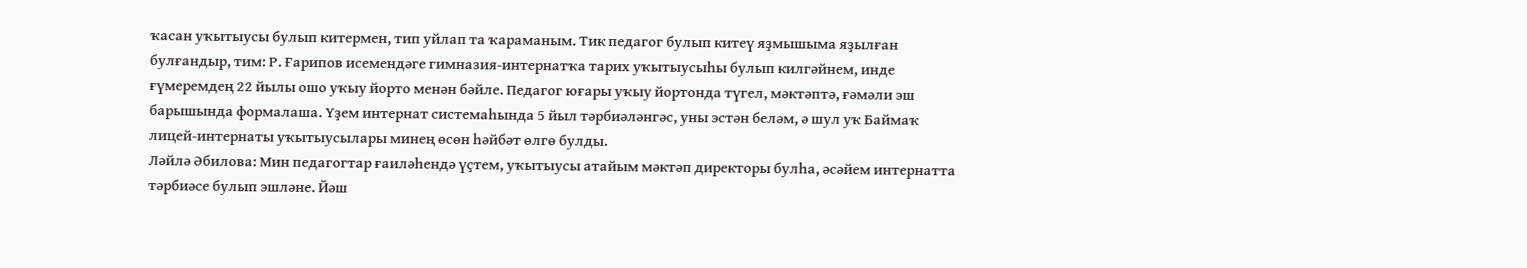ҡасан уҡытыусы булып китермен, тип уйлап та ҡараманым. Тик педагог булып китеү яҙмышыма яҙылған булғандыр, тим: Р. Ғарипов исемендәге гимназия-интернатҡа тарих уҡытыусыһы булып килгәйнем, инде ғүмеремдең 22 йылы ошо уҡыу йорто менән бәйле. Педагог юғары уҡыу йортонда түгел, мәктәптә, ғәмәли эш барышында формалаша. Үҙем интернат системаһында 5 йыл тәрбиәләнгәс, уны эстән беләм, ә шул уҡ Баймаҡ лицей-интернаты уҡытыусылары минең өсөн һәйбәт өлгө булды.
Ләйлә Әбилова: Мин педагогтар ғаиләһендә үҫтем, уҡытыусы атайым мәктәп директоры булһа, әсәйем интернатта тәрбиәсе булып эшләне. Йәш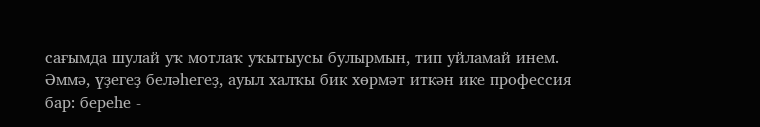сағымда шулай уҡ мотлаҡ уҡытыусы булырмын, тип уйламай инем. Әммә, үҙегеҙ беләһегеҙ, ауыл халҡы бик хөрмәт иткән ике профессия бар: береһе -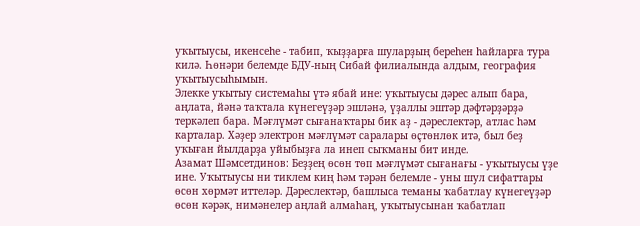уҡытыусы, икенсеһе - табип, ҡыҙҙарға шуларҙың береһен һайларға тура килә. Һөнәри белемде БДУ-ның Сибай филиалында алдым, география уҡытыусыһымын.
Элекке уҡытыу системаһы үтә ябай ине: уҡытыусы дәрес алып бара, аңлата, йәнә таҡтала күнегеүҙәр эшләнә, үҙаллы эштәр дәфтәрҙәрҙә теркәлеп бара. Мәғлүмәт сығанаҡтары бик аҙ - дәреслектәр, атлас һәм карталар. Хәҙер электрон мәғлүмәт саралары өҫтөнлөк итә, был беҙ уҡыған йылдарҙа уйыбыҙға ла инеп сыҡманы бит инде.
Азамат Шәмсетдинов: Беҙҙең өсөн төп мәғлүмәт сығанағы - уҡытыусы үҙе ине. Уҡытыусы ни тиклем киң һәм тәрән белемле - уны шул сифаттары өсөн хөрмәт иттеләр. Дәреслектәр, башлыса теманы ҡабатлау күнегеүҙәр өсөн кәрәк, нимәнелер аңлай алмаһаң, уҡытыусынан ҡабатлап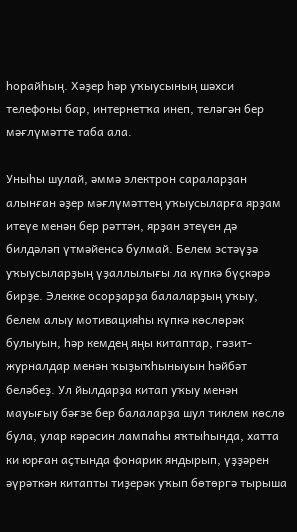һорайһың. Хәҙер һәр уҡыусының шәхси телефоны бар, интернетҡа инеп, теләгән бер мәғлүмәтте таба ала.

Уныһы шулай, әммә электрон сараларҙан алынған әҙер мәғлүмәттең уҡыусыларға ярҙам итеүе менән бер рәттән, ярҙан этеүен дә билдәләп үтмәйенсә булмай. Белем эстәүҙә уҡыусыларҙың үҙаллылығы ла күпкә бүҫкәрә бирҙе. Элекке осорҙарҙа балаларҙың уҡыу, белем алыу мотивацияһы күпкә көслөрәк булыуын, һәр кемдең яңы китаптар, гәзит-журналдар менән ҡыҙыҡһыныуын һәйбәт беләбеҙ. Ул йылдарҙа китап уҡыу менән мауығыу бәғзе бер балаларҙа шул тиклем көслө була, улар кәрәсин лампаһы яҡтыһында, хатта ки юрған аҫтында фонарик яндырып, үҙҙәрен әүрәткән китапты тиҙерәк уҡып бөтөргә тырыша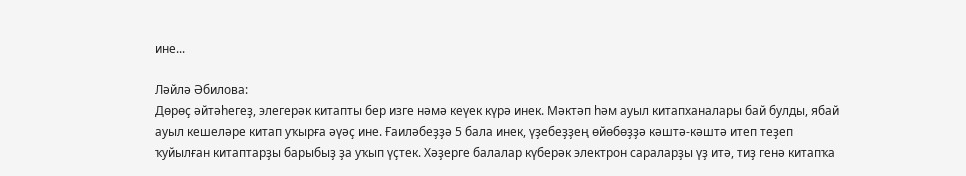ине...

Ләйлә Әбилова:
Дөрөҫ әйтәһегеҙ, элегерәк китапты бер изге нәмә кеүек күрә инек. Мәктәп һәм ауыл китапханалары бай булды, ябай ауыл кешеләре китап уҡырға әүәҫ ине. Ғаиләбеҙҙә 5 бала инек, үҙебеҙҙең өйөбөҙҙә кәштә-кәштә итеп теҙеп ҡуйылған китаптарҙы барыбыҙ ҙа уҡып үҫтек. Хәҙерге балалар күберәк электрон сараларҙы үҙ итә, тиҙ генә китапҡа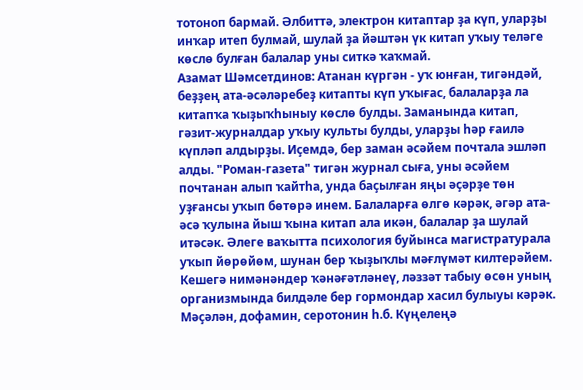тотоноп бармай. Әлбиттә, электрон китаптар ҙа күп, уларҙы инҡар итеп булмай, шулай ҙа йәштән үк китап уҡыу теләге көслө булған балалар уны ситкә ҡаҡмай.
Азамат Шәмсетдинов: Атанан күргән - уҡ юнған, тигәндәй, беҙҙең ата-әсәләребеҙ китапты күп уҡығас, балаларҙа ла китапҡа ҡыҙыҡһыныу көслө булды. Заманында китап, гәзит-журналдар уҡыу культы булды, уларҙы һәр ғаилә күпләп алдырҙы. Иҫемдә, бер заман әсәйем почтала эшләп алды. "Роман-газета" тигән журнал сыға, уны әсәйем почтанан алып ҡайтһа, унда баҫылған яңы әҫәрҙе төн уҙғансы уҡып бөтөрә инем. Балаларға өлгө кәрәк, әгәр ата-әсә ҡулына йыш ҡына китап ала икән, балалар ҙа шулай итәсәк. Әлеге ваҡытта психология буйынса магистратурала уҡып йөрөйөм, шунан бер ҡыҙыҡлы мәғлүмәт килтерәйем. Кешегә нимәнәндер ҡәнәғәтләнеү, ләззәт табыу өсөн уның организмында билдәле бер гормондар хасил булыуы кәрәк. Мәҫәлән, дофамин, серотонин һ.б. Күңелеңә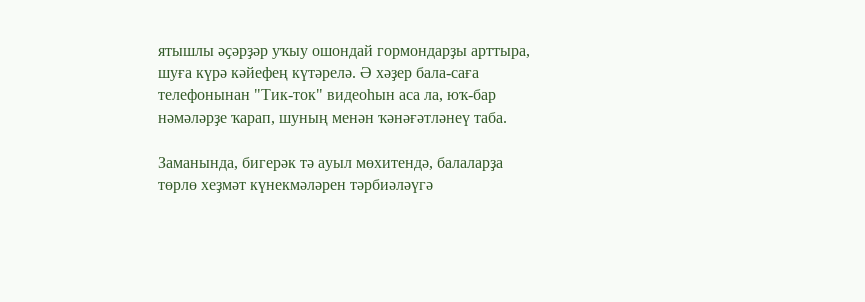ятышлы әҫәрҙәр уҡыу ошондай гормондарҙы арттыра, шуға күрә кәйефең күтәрелә. Ә хәҙер бала-саға телефонынан "Тик-ток" видеоһын аса ла, юҡ-бар нәмәләрҙе ҡарап, шуның менән ҡәнәғәтләнеү таба.

Заманында, бигерәк тә ауыл мөхитендә, балаларҙа төрлө хеҙмәт күнекмәләрен тәрбиәләүгә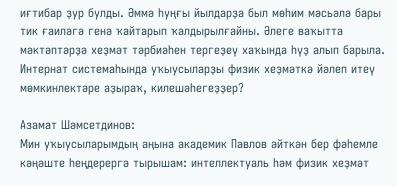иғтибар ҙур булды. Әммә һуңғы йылдарҙа был мөһим мәсьәлә бары тик ғаиләгә генә ҡайтарып ҡалдырылғайны. Әлеге ваҡытта мәктәптәрҙә хеҙмәт тәрбиәһен тергеҙеү хаҡында һүҙ алып барыла. Интернат системаһында уҡыусыларҙы физик хеҙмәткә йәлеп итеү мөмкинлектәре аҙыраҡ, килешәһегеҙҙер?

Азамат Шәмсетдинов:
Мин уҡыусыларымдың аңына академик Павлов әйткән бер фәһемле кәңәште һеңдерергә тырышам: интеллектуаль һәм физик хеҙмәт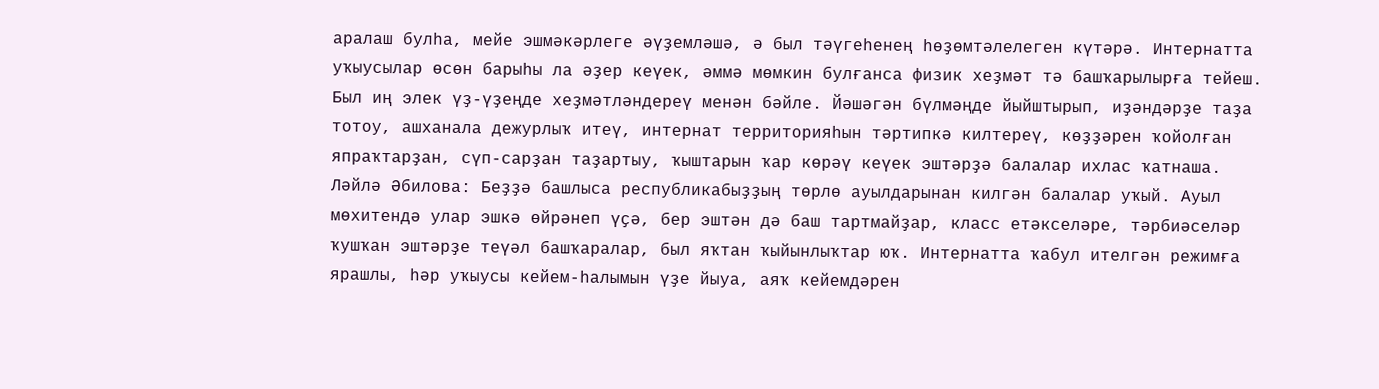аралаш булһа, мейе эшмәкәрлеге әүҙемләшә, ә был тәүгеһенең һөҙөмтәлелеген күтәрә. Интернатта уҡыусылар өсөн барыһы ла әҙер кеүек, әммә мөмкин булғанса физик хеҙмәт тә башҡарылырға тейеш. Был иң элек үҙ-үҙеңде хеҙмәтләндереү менән бәйле. Йәшәгән бүлмәңде йыйштырып, иҙәндәрҙе таҙа тотоу, ашханала дежурлыҡ итеү, интернат территорияһын тәртипкә килтереү, көҙҙәрен ҡойолған япраҡтарҙан, сүп-сарҙан таҙартыу, ҡыштарын ҡар көрәү кеүек эштәрҙә балалар ихлас ҡатнаша.
Ләйлә Әбилова: Беҙҙә башлыса республикабыҙҙың төрлө ауылдарынан килгән балалар уҡый. Ауыл мөхитендә улар эшкә өйрәнеп үҫә, бер эштән дә баш тартмайҙар, класс етәкселәре, тәрбиәселәр ҡушҡан эштәрҙе теүәл башҡаралар, был яҡтан ҡыйынлыҡтар юҡ. Интернатта ҡабул ителгән режимға ярашлы, һәр уҡыусы кейем-һалымын үҙе йыуа, аяҡ кейемдәрен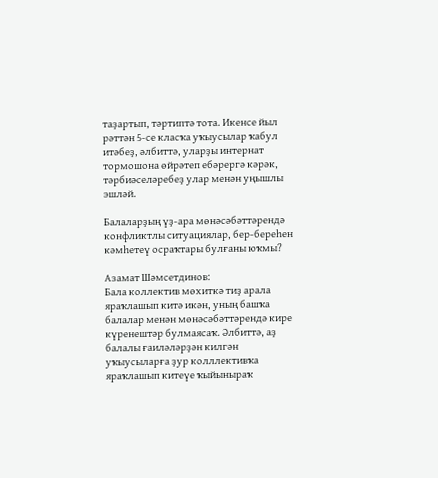таҙартып, тәртиптә тота. Икенсе йыл рәттән 5-се класҡа уҡыусылар ҡабул итәбеҙ, әлбиттә, уларҙы интернат тормошона өйрәтеп ебәрергә кәрәк, тәрбиәселәребеҙ улар менән уңышлы эшләй.

Балаларҙың үҙ-ара мөнәсәбәттәрендә конфликтлы ситуациялар, бер-береһен кәмһетеү осраҡтары булғаны юҡмы?

Азамат Шәмсетдинов:
Бала коллектив мөхиткә тиҙ арала яраҡлашып китә икән, уның башҡа балалар менән мөнәсәбәттәрендә кире күренештәр булмаясаҡ. Әлбиттә, аҙ балалы ғаиләләрҙән килгән уҡыусыларға ҙур колллективҡа яраҡлашып китеүе ҡыйыныраҡ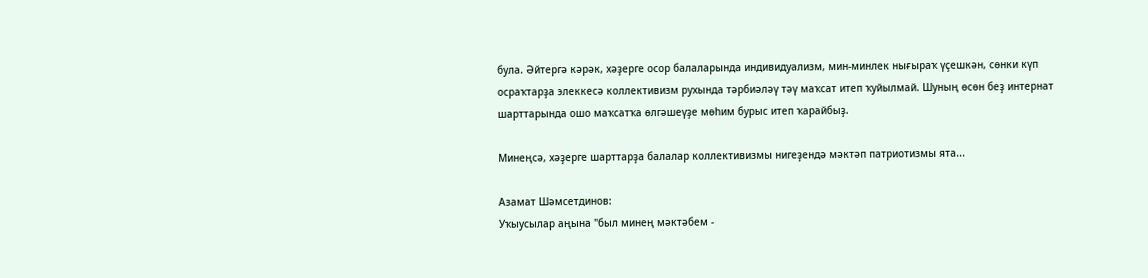була. Әйтергә кәрәк, хәҙерге осор балаларында индивидуализм, мин-минлек нығыраҡ үҫешкән, сөнки күп осраҡтарҙа элеккесә коллективизм рухында тәрбиәләү тәү маҡсат итеп ҡуйылмай. Шуның өсөн беҙ интернат шарттарында ошо маҡсатҡа өлгәшеүҙе мөһим бурыс итеп ҡарайбыҙ.

Минеңсә, хәҙерге шарттарҙа балалар коллективизмы нигеҙендә мәктәп патриотизмы ята...

Азамат Шәмсетдинов:
Уҡыусылар аңына "был минең мәктәбем -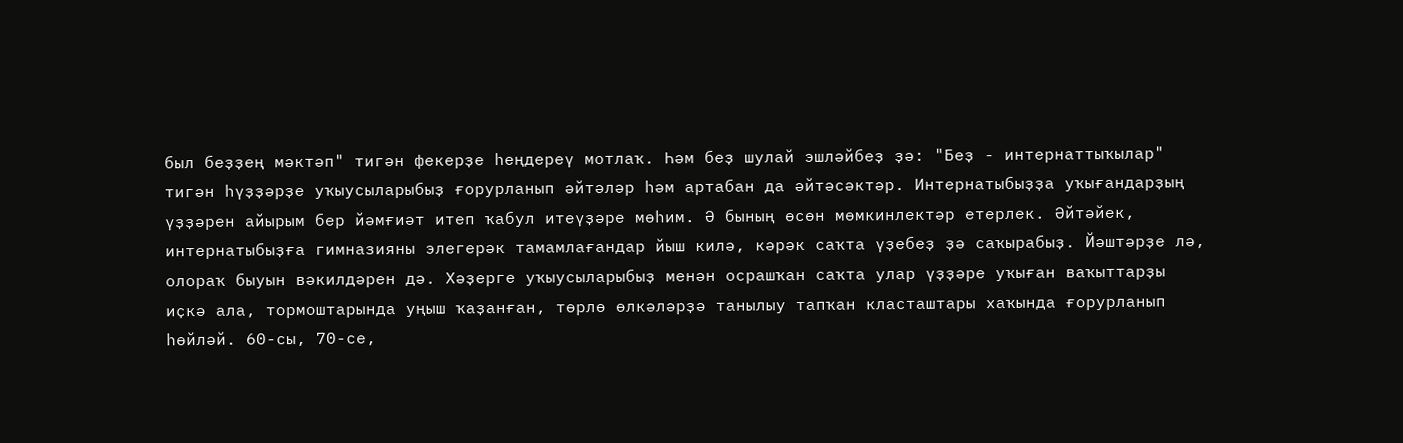был беҙҙең мәктәп" тигән фекерҙе һеңдереү мотлаҡ. Һәм беҙ шулай эшләйбеҙ ҙә: "Беҙ - интернаттыҡылар" тигән һүҙҙәрҙе уҡыусыларыбыҙ ғорурланып әйтәләр һәм артабан да әйтәсәктәр. Интернатыбыҙҙа уҡығандарҙың үҙҙәрен айырым бер йәмғиәт итеп ҡабул итеүҙәре мөһим. Ә бының өсөн мөмкинлектәр етерлек. Әйтәйек, интернатыбыҙға гимназияны элегерәк тамамлағандар йыш килә, кәрәк саҡта үҙебеҙ ҙә саҡырабыҙ. Йәштәрҙе лә, олораҡ быуын вәкилдәрен дә. Хәҙерге уҡыусыларыбыҙ менән осрашҡан саҡта улар үҙҙәре уҡыған ваҡыттарҙы иҫкә ала, тормоштарында уңыш ҡаҙанған, төрлө өлкәләрҙә танылыу тапҡан класташтары хаҡында ғорурланып һөйләй. 60-сы, 70-се,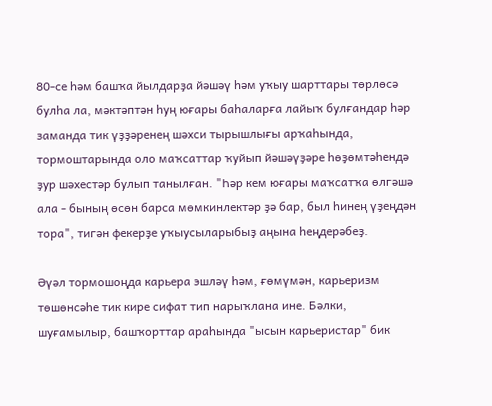80-се һәм башҡа йылдарҙа йәшәү һәм уҡыу шарттары төрлөсә булһа ла, мәктәптән һуң юғары баһаларға лайыҡ булғандар һәр заманда тик үҙҙәренең шәхси тырышлығы арҡаһында, тормоштарында оло маҡсаттар ҡуйып йәшәүҙәре һөҙөмтәһендә ҙур шәхестәр булып танылған. "Һәр кем юғары маҡсатҡа өлгәшә ала - бының өсөн барса мөмкинлектәр ҙә бар, был һинең үҙеңдән тора", тигән фекерҙе уҡыусыларыбыҙ аңына һеңдерәбеҙ.

Әүәл тормошоңда карьера эшләү һәм, ғөмүмән, карьеризм төшөнсәһе тик кире сифат тип нарыҡлана ине. Бәлки, шуғамылыр, башҡорттар араһында "ысын карьеристар" бик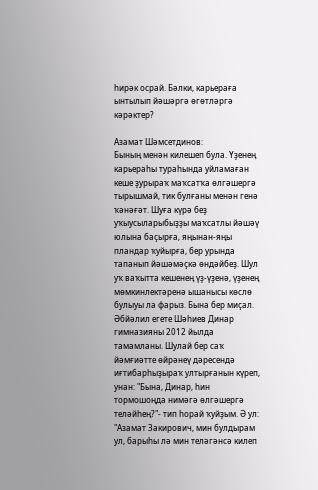һирәк осрай. Бәлки, карьераға ынтылып йәшәргә өгөтләргә кәрәктер?

Азамат Шәмсетдинов:
Бының менән килешеп була. Үҙенең карьераһы тураһында уйламаған кеше ҙурыраҡ маҡсатҡа өлгәшергә тырышмай, тик булғаны менән генә ҡәнәғәт. Шуға күрә беҙ уҡыусыларыбыҙҙы маҡсатлы йәшәү юлына баҫырға, яңынан-яңы пландар ҡуйырға, бер урында тапанып йәшәмәҫкә өндәйбеҙ. Шул уҡ ваҡытта кешенең үҙ-үҙенә, үҙенең мөмкинлектәренә ышанысы көслө булыуы ла фарыз. Бына бер миҫал. Әбйәлил егете Шәһиев Динар гимназияны 2012 йылда тамамланы. Шулай бер саҡ йәмғиәтте өйрәнеү дәресендә иғтибарһыҙыраҡ ултырғанын күреп, унан: "Бына, Динар, һин тормошоңда нимәгә өлгәшергә теләйһең?"- тип һорай ҡуйҙым. Ә ул: "Азамат Закирович, мин булдырам ул, барыһы лә мин теләгәнсә килеп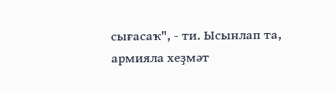сығасаҡ", - ти. Ысынлап та, армияла хеҙмәт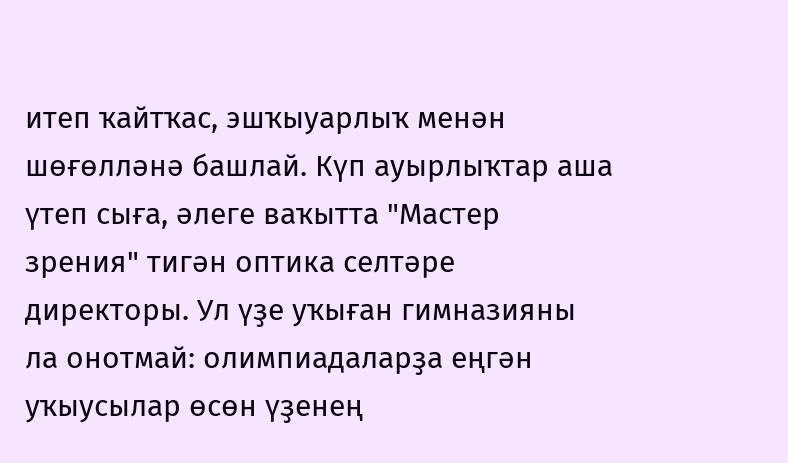итеп ҡайтҡас, эшҡыуарлыҡ менән шөғөлләнә башлай. Күп ауырлыҡтар аша үтеп сыға, әлеге ваҡытта "Мастер зрения" тигән оптика селтәре директоры. Ул үҙе уҡыған гимназияны ла онотмай: олимпиадаларҙа еңгән уҡыусылар өсөн үҙенең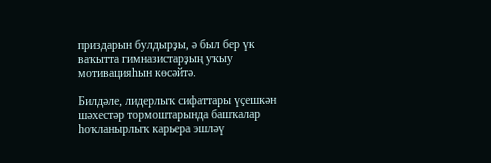приздарын булдырҙы, ә был бер үк ваҡытта гимназистарҙың уҡыу мотивацияһын көсәйтә.

Билдәле, лидерлыҡ сифаттары үҫешкән шәхестәр тормоштарында башҡалар һоҡланырлыҡ карьера эшләү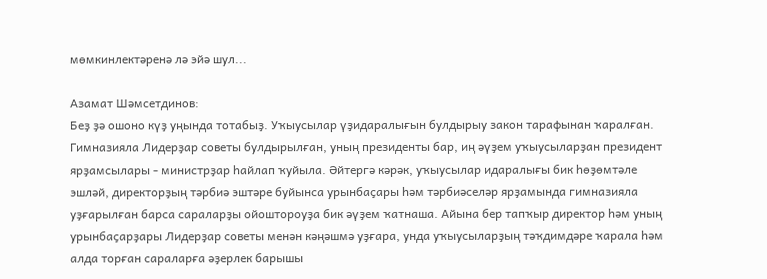мөмкинлектәренә лә эйә шул...

Азамат Шәмсетдинов:
Беҙ ҙә ошоно күҙ уңында тотабыҙ. Уҡыусылар үҙидаралығын булдырыу закон тарафынан ҡаралған. Гимназияла Лидерҙар советы булдырылған, уның президенты бар, иң әүҙем уҡыусыларҙан президент ярҙамсылары - министрҙар һайлап ҡуйыла. Әйтергә кәрәк, уҡыусылар идаралығы бик һөҙөмтәле эшләй, директорҙың тәрбиә эштәре буйынса урынбаҫары һәм тәрбиәселәр ярҙамында гимназияла уҙғарылған барса сараларҙы ойоштороуҙа бик әүҙем ҡатнаша. Айына бер тапҡыр директор һәм уның урынбаҫарҙары Лидерҙар советы менән кәңәшмә уҙғара, унда уҡыусыларҙың тәҡдимдәре ҡарала һәм алда торған сараларға әҙерлек барышы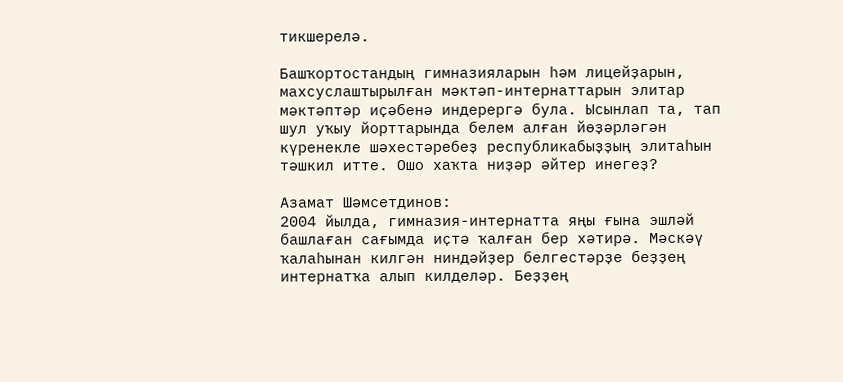тикшерелә.

Башҡортостандың гимназияларын һәм лицейҙарын, махсуслаштырылған мәктәп-интернаттарын элитар мәктәптәр иҫәбенә индерергә була. Ысынлап та, тап шул уҡыу йорттарында белем алған йөҙәрләгән күренекле шәхестәребеҙ республикабыҙҙың элитаһын тәшкил итте. Ошо хаҡта ниҙәр әйтер инегеҙ?

Азамат Шәмсетдинов:
2004 йылда, гимназия-интернатта яңы ғына эшләй башлаған сағымда иҫтә ҡалған бер хәтирә. Мәскәү ҡалаһынан килгән ниндәйҙер белгестәрҙе беҙҙең интернатҡа алып килделәр. Беҙҙең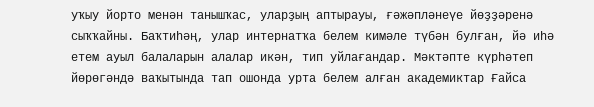уҡыу йорто менән танышҡас, уларҙың аптырауы, ғәжәпләнеүе йөҙҙәренә сыҡҡайны. Баҡтиһәң, улар интернатҡа белем кимәле түбән булған, йә иһә етем ауыл балаларын алалар икән, тип уйлағандар. Мәктәпте күрһәтеп йөрөгәндә ваҡытында тап ошонда урта белем алған академиктар Ғайса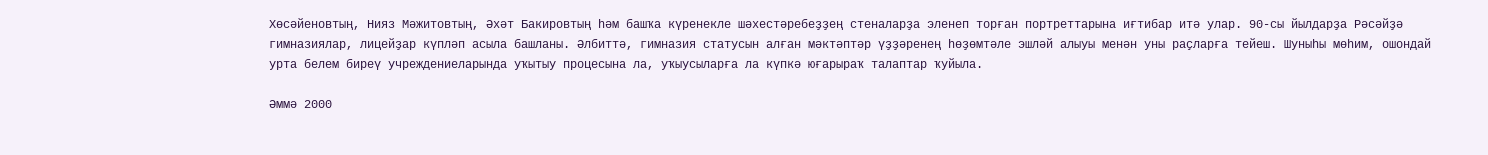Хөсәйеновтың, Нияз Мәжитовтың, Әхәт Бакировтың һәм башҡа күренекле шәхестәребеҙҙең стеналарҙа эленеп торған портреттарына иғтибар итә улар. 90-сы йылдарҙа Рәсәйҙә гимназиялар, лицейҙар күпләп асыла башланы. Әлбиттә, гимназия статусын алған мәктәптәр үҙҙәренең һөҙөмтәле эшләй алыуы менән уны раҫларға тейеш. Шуныһы мөһим, ошондай урта белем биреү учреждениеларында уҡытыу процесына ла, уҡыусыларға ла күпкә юғарыраҡ талаптар ҡуйыла.

Әммә 2000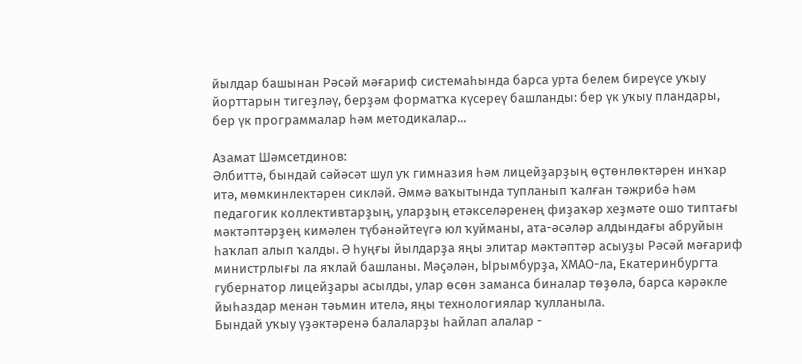йылдар башынан Рәсәй мәғариф системаһында барса урта белем биреүсе уҡыу йорттарын тигеҙләү, берҙәм форматҡа күсереү башланды: бер үк уҡыу пландары, бер үк программалар һәм методикалар...

Азамат Шәмсетдинов:
Әлбиттә, бындай сәйәсәт шул уҡ гимназия һәм лицейҙарҙың өҫтөнлөктәрен инҡар итә, мөмкинлектәрен сикләй. Әммә ваҡытында тупланып ҡалған тәжрибә һәм педагогик коллективтарҙың, уларҙың етәкселәренең фиҙаҡәр хеҙмәте ошо типтағы мәктәптәрҙең кимәлен түбәнәйтеүгә юл ҡуйманы, ата-әсәләр алдындағы абруйын һаҡлап алып ҡалды. Ә һуңғы йылдарҙа яңы элитар мәктәптәр асыуҙы Рәсәй мәғариф министрлығы ла яҡлай башланы. Мәҫәлән, Ырымбурҙа, ХМАО-ла, Екатеринбургта губернатор лицейҙары асылды, улар өсөн заманса биналар төҙөлә, барса кәрәкле йыһаздар менән тәьмин ителә, яңы технологиялар ҡулланыла.
Бындай уҡыу үҙәктәренә балаларҙы һайлап алалар -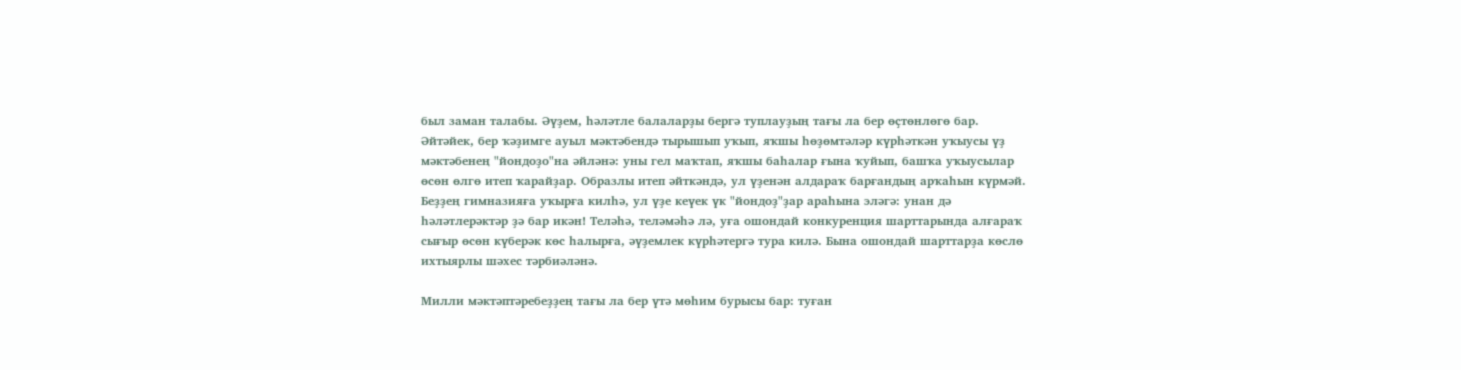был заман талабы. Әүҙем, һәләтле балаларҙы бергә туплауҙың тағы ла бер өҫтөнлөгө бар. Әйтәйек, бер ҡәҙимге ауыл мәктәбендә тырышып уҡып, яҡшы һөҙөмтәләр күрһәткән уҡыусы үҙ мәктәбенең "йондоҙо"на әйләнә: уны гел маҡтап, яҡшы баһалар ғына ҡуйып, башҡа уҡыусылар өсөн өлгө итеп ҡарайҙар. Образлы итеп әйткәндә, ул үҙенән алдараҡ барғандың арҡаһын күрмәй. Беҙҙең гимназияға уҡырға килһә, ул үҙе кеүек үк "йондоҙ"ҙар араһына эләгә: унан дә һәләтлерәктәр ҙә бар икән! Теләһә, теләмәһә лә, уға ошондай конкуренция шарттарында алғараҡ сығыр өсөн күберәк көс һалырға, әүҙемлек күрһәтергә тура килә. Бына ошондай шарттарҙа көслө ихтыярлы шәхес тәрбиәләнә.

Милли мәктәптәребеҙҙең тағы ла бер үтә мөһим бурысы бар: туған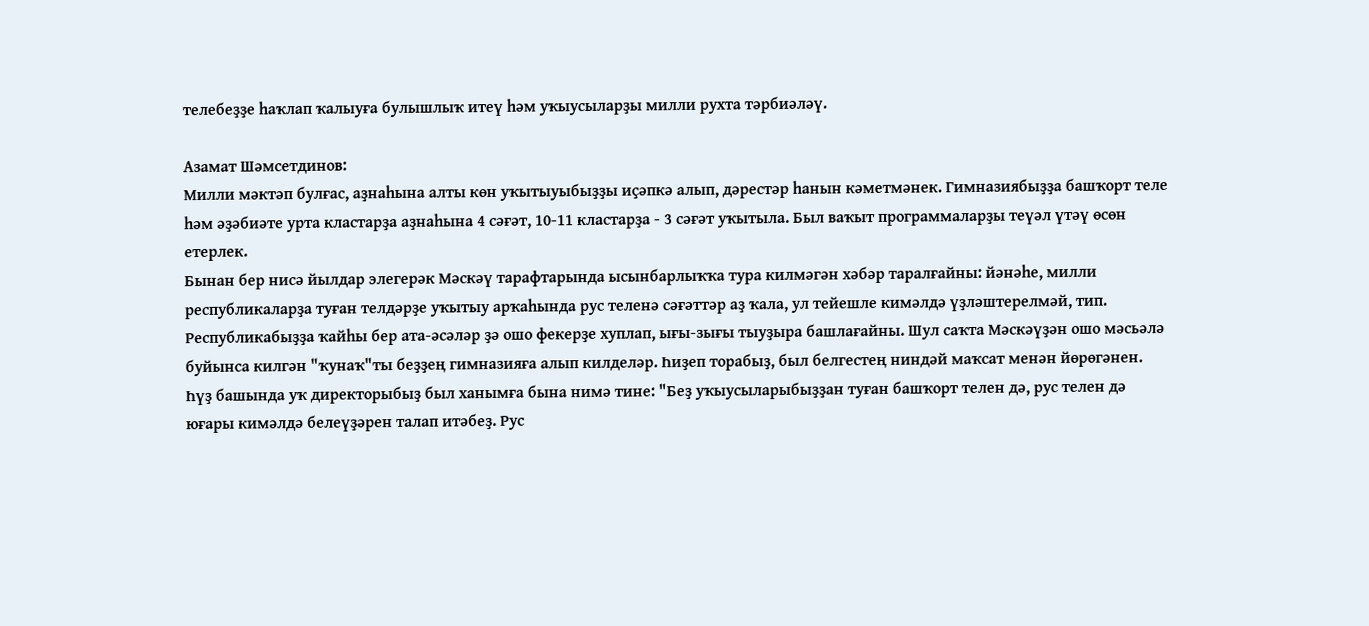телебеҙҙе һаҡлап ҡалыуға булышлыҡ итеү һәм уҡыусыларҙы милли рухта тәрбиәләү.

Азамат Шәмсетдинов:
Милли мәктәп булғас, аҙнаһына алты көн уҡытыуыбыҙҙы иҫәпкә алып, дәрестәр һанын кәметмәнек. Гимназиябыҙҙа башҡорт теле һәм әҙәбиәте урта кластарҙа аҙнаһына 4 сәғәт, 10-11 кластарҙа - 3 сәғәт уҡытыла. Был ваҡыт программаларҙы теүәл үтәү өсөн етерлек.
Бынан бер нисә йылдар элегерәк Мәскәү тарафтарында ысынбарлыҡҡа тура килмәгән хәбәр таралғайны: йәнәһе, милли республикаларҙа туған телдәрҙе уҡытыу арҡаһында рус теленә сәғәттәр аҙ ҡала, ул тейешле кимәлдә үҙләштерелмәй, тип. Республикабыҙҙа ҡайһы бер ата-әсәләр ҙә ошо фекерҙе хуплап, ығы-зығы тыуҙыра башлағайны. Шул саҡта Мәскәүҙән ошо мәсьәлә буйынса килгән "ҡунаҡ"ты беҙҙең гимназияға алып килделәр. Һиҙеп торабыҙ, был белгестең ниндәй маҡсат менән йөрөгәнен. Һүҙ башында уҡ директорыбыҙ был ханымға бына нимә тине: "Беҙ уҡыусыларыбыҙҙан туған башҡорт телен дә, рус телен дә юғары кимәлдә белеүҙәрен талап итәбеҙ. Рус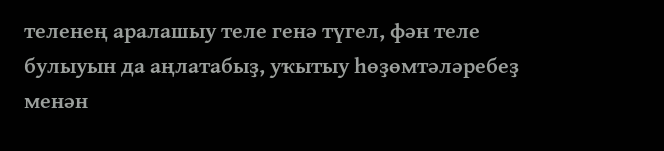теленең аралашыу теле генә түгел, фән теле булыуын да аңлатабыҙ, уҡытыу һөҙөмтәләребеҙ менән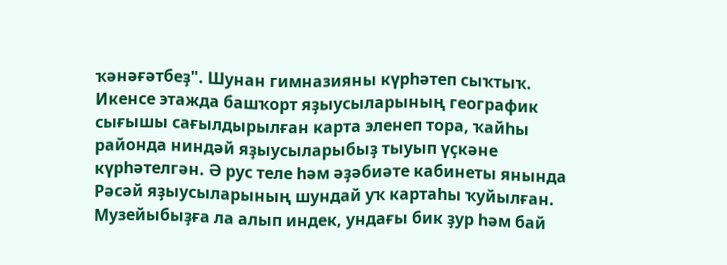ҡәнәғәтбеҙ". Шунан гимназияны күрһәтеп сыҡтыҡ. Икенсе этажда башҡорт яҙыусыларының географик сығышы сағылдырылған карта эленеп тора, ҡайһы районда ниндәй яҙыусыларыбыҙ тыуып үҫкәне күрһәтелгән. Ә рус теле һәм әҙәбиәте кабинеты янында Рәсәй яҙыусыларының шундай уҡ картаһы ҡуйылған. Музейыбыҙға ла алып индек, ундағы бик ҙур һәм бай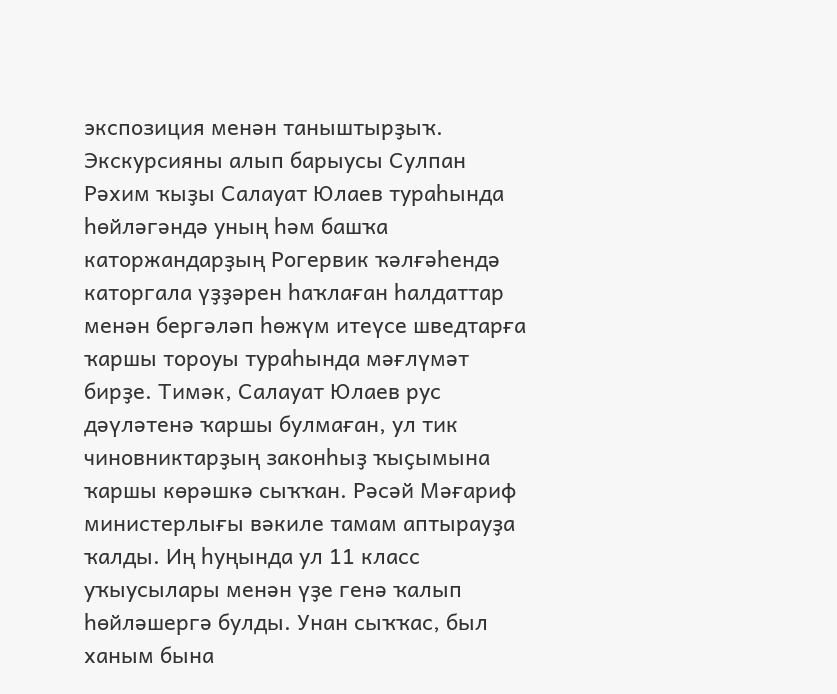экспозиция менән таныштырҙыҡ. Экскурсияны алып барыусы Сулпан Рәхим ҡыҙы Салауат Юлаев тураһында һөйләгәндә уның һәм башҡа каторжандарҙың Рогервик ҡәлғәһендә каторгала үҙҙәрен һаҡлаған һалдаттар менән бергәләп һөжүм итеүсе шведтарға ҡаршы тороуы тураһында мәғлүмәт бирҙе. Тимәк, Салауат Юлаев рус дәүләтенә ҡаршы булмаған, ул тик чиновниктарҙың законһыҙ ҡыҫымына ҡаршы көрәшкә сыҡҡан. Рәсәй Мәғариф министерлығы вәкиле тамам аптырауҙа ҡалды. Иң һуңында ул 11 класс уҡыусылары менән үҙе генә ҡалып һөйләшергә булды. Унан сыҡҡас, был ханым бына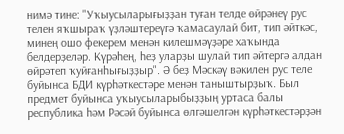нимә тине: "Уҡыусыларығыҙҙан туған телде өйрәнеү рус телен яҡшыраҡ үҙләштереүгә ҡамасаулай бит, тип әйткәс, минең ошо фекерем менән килешмәүҙәре хаҡында белдерҙеләр. Күрәһең, һеҙ уларҙы шулай тип әйтергә алдан өйрәтеп ҡуйғанһығыҙҙыр". Ә беҙ Мәскәү вәкилен рус теле буйынса БДИ күрһәткестәре менән таныштырҙыҡ. Был предмет буйынса уҡыусыларыбыҙҙың уртаса балы республика һәм Рәсәй буйынса өлгәшелгән күрһәткестәрҙән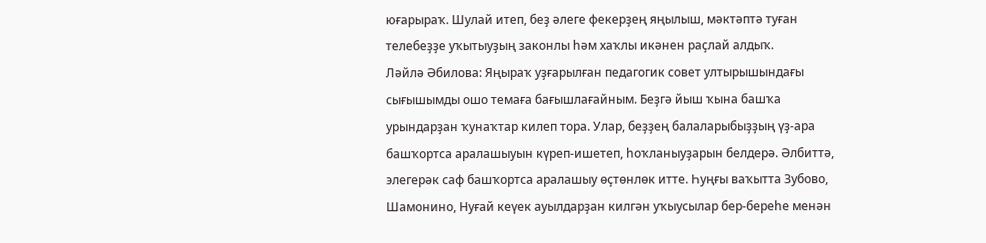юғарыраҡ. Шулай итеп, беҙ әлеге фекерҙең яңылыш, мәктәптә туған телебеҙҙе уҡытыуҙың законлы һәм хаҡлы икәнен раҫлай алдыҡ.
Ләйлә Әбилова: Яңыраҡ уҙғарылған педагогик совет ултырышындағы сығышымды ошо темаға бағышлағайным. Беҙгә йыш ҡына башҡа урындарҙан ҡунаҡтар килеп тора. Улар, беҙҙең балаларыбыҙҙың үҙ-ара башҡортса аралашыуын күреп-ишетеп, һоҡланыуҙарын белдерә. Әлбиттә, элегерәк саф башҡортса аралашыу өҫтөнлөк итте. Һуңғы ваҡытта Зубово, Шамонино, Нуғай кеүек ауылдарҙан килгән уҡыусылар бер-береһе менән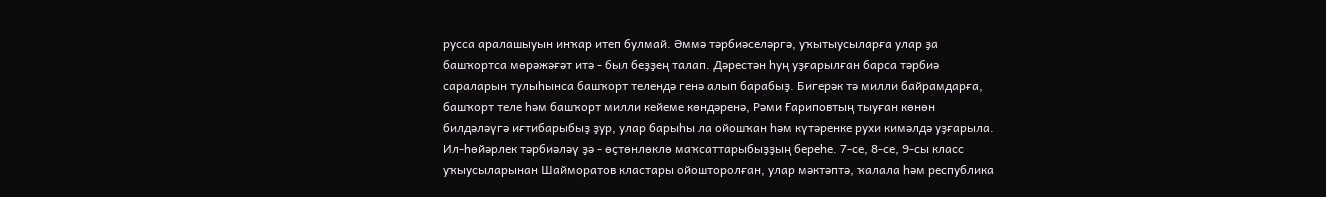русса аралашыуын инҡар итеп булмай. Әммә тәрбиәселәргә, уҡытыусыларға улар ҙа башҡортса мөрәжәғәт итә - был беҙҙең талап. Дәрестән һуң уҙғарылған барса тәрбиә сараларын тулыһынса башҡорт телендә генә алып барабыҙ. Бигерәк тә милли байрамдарға, башҡорт теле һәм башҡорт милли кейеме көндәренә, Рәми Ғариповтың тыуған көнөн билдәләүгә иғтибарыбыҙ ҙур, улар барыһы ла ойошҡан һәм күтәренке рухи кимәлдә уҙғарыла. Ил-һөйәрлек тәрбиәләү ҙә - өҫтөнлөклө маҡсаттарыбыҙҙың береһе. 7-се, 8-се, 9-сы класс уҡыусыларынан Шайморатов кластары ойошторолған, улар мәктәптә, ҡалала һәм республика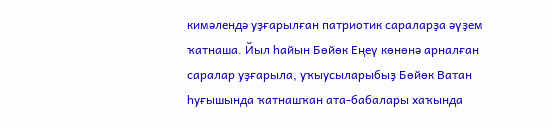кимәлендә уҙғарылған патриотик сараларҙа әүҙем ҡатнаша. Йыл һайын Бөйөк Еңеү көнөнә арналған саралар уҙғарыла, уҡыусыларыбыҙ Бөйөк Ватан һуғышында ҡатнашҡан ата-бабалары хаҡында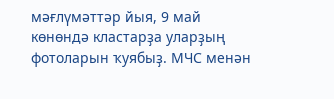мәғлүмәттәр йыя, 9 май көнөндә кластарҙа уларҙың фотоларын ҡуябыҙ. МЧС менән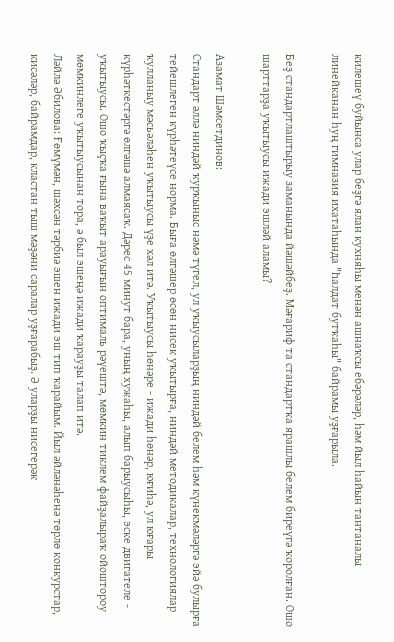килешеү буйынса улар беҙгә ялан кухняһы менән ашнаҡсы ебәрәләр, һәм йыл һайын тантаналы линейканан һуң гимназия ихатаһында "Һалдат бутҡаһы" байрамы уҙғарыла.

Беҙ стандартлаштырыу заманында йәшәйбеҙ. Мәғариф та стандартҡа ярашлы белем биреүгә ҡоролған. Ошо шарттарҙа уҡытыусы ижади эшләй аламы?

Азамат Шәмсетдинов:
Стандарт әллә ниндәй ҡурҡыныс нәмә түгел, ул уҡыусыларҙың ниндәй белем һәм күнекмәләргә эйә булырға тейешлеген күрһәтеүсе норма. Быға өлгәшер өсөн нисек уҡытырға, ниндәй методикалар, технологиялар ҡулланыу мәсьәләһен уҡытыусы үҙе хәл итә. Уҡытыусы һөнәре - ижади һөнәр, юғиһә, ул юғары күрһәткестәргә өлгәшә алмаясаҡ. Дәрес 45 минут бара, уның хужаһы, алып барыусыһы, эске двигателе - уҡытыусы. Ошо ҡыҫҡа ғына ваҡыт арауығын оптималь рәүештә, мөмкин тиклем файҙалыраҡ ойоштороу мөмкинлеге уҡытыусынан тора, ә был эшеңә ижади ҡарауҙы талап итә.
Ләйлә Әбилова: Ғөмүмән, шәхсән тәрбиә эшен ижади эш тип ҡарайым. Йыл әйләнәһенә төрлө конкурстар, кисәләр, байрамдар, кластан тыш мәҙәни саралар уҙғарабыҙ. Ә уларҙы нисегерәк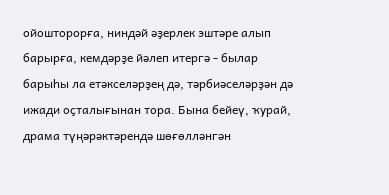ойошторорға, ниндәй әҙерлек эштәре алып барырға, кемдәрҙе йәлеп итергә - былар барыһы ла етәкселәрҙең дә, тәрбиәселәрҙән дә ижади оҫталығынан тора. Бына бейеү, ҡурай, драма түңәрәктәрендә шөғөлләнгән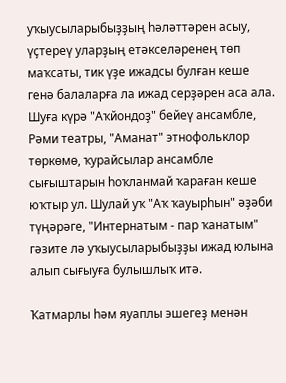уҡыусыларыбыҙҙың һәләттәрен асыу, үҫтереү уларҙың етәкселәренең төп маҡсаты, тик үҙе ижадсы булған кеше генә балаларға ла ижад серҙәрен аса ала. Шуға күрә "Аҡйондоҙ" бейеү ансамбле, Рәми театры, "Аманат" этнофольклор төркөмө, ҡурайсылар ансамбле сығыштарын һоҡланмай ҡараған кеше юҡтыр ул. Шулай уҡ "Аҡ ҡауырһын" әҙәби түңәрәге, "Интернатым - пар ҡанатым" гәзите лә уҡыусыларыбыҙҙы ижад юлына алып сығыуға булышлыҡ итә.

Ҡатмарлы һәм яуаплы эшегеҙ менән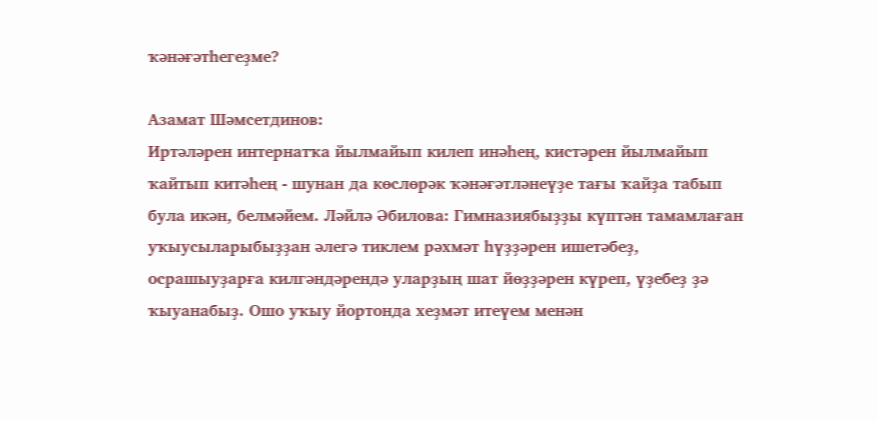ҡәнәғәтһегеҙме?

Азамат Шәмсетдинов:
Иртәләрен интернатҡа йылмайып килеп инәһең, кистәрен йылмайып ҡайтып китәһең - шунан да көслөрәк ҡәнәғәтләнеүҙе тағы ҡайҙа табып була икән, белмәйем. Ләйлә Әбилова: Гимназиябыҙҙы күптән тамамлаған уҡыусыларыбыҙҙан әлегә тиклем рәхмәт һүҙҙәрен ишетәбеҙ, осрашыуҙарға килгәндәрендә уларҙың шат йөҙҙәрен күреп, үҙебеҙ ҙә ҡыуанабыҙ. Ошо уҡыу йортонда хеҙмәт итеүем менән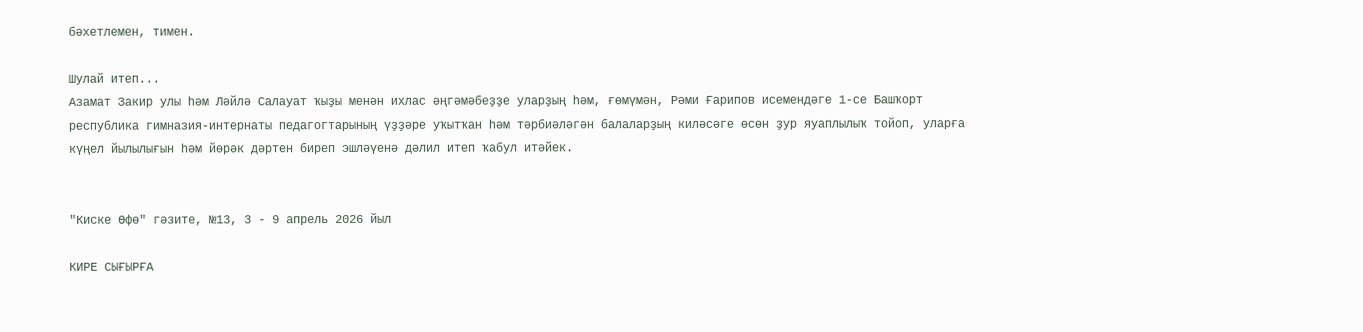бәхетлемен, тимен.

Шулай итеп...
Азамат Закир улы һәм Ләйлә Салауат ҡыҙы менән ихлас әңгәмәбеҙҙе уларҙың һәм, ғөмүмән, Рәми Ғарипов исемендәге 1-се Башҡорт республика гимназия-интернаты педагогтарының үҙҙәре уҡытҡан һәм тәрбиәләгән балаларҙың киләсәге өсөн ҙур яуаплылыҡ тойоп, уларға күңел йылылығын һәм йөрәк дәртен биреп эшләүенә дәлил итеп ҡабул итәйек.


"Киске Өфө" гәзите, №13, 3 - 9 апрель 2026 йыл

КИРЕ СЫҒЫРҒА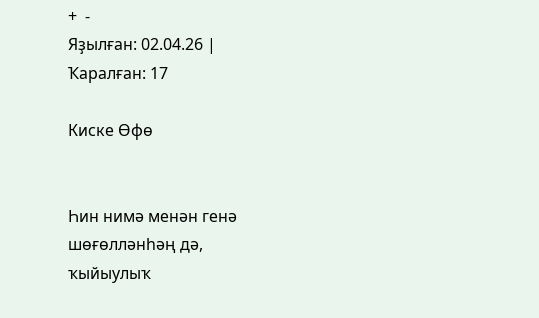+  -
Яҙылған: 02.04.26 | Ҡаралған: 17

Киске Өфө


Һин нимә менән генә шөғөлләнһәң дә, ҡыйыулыҡ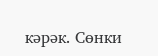кәрәк. Сөнки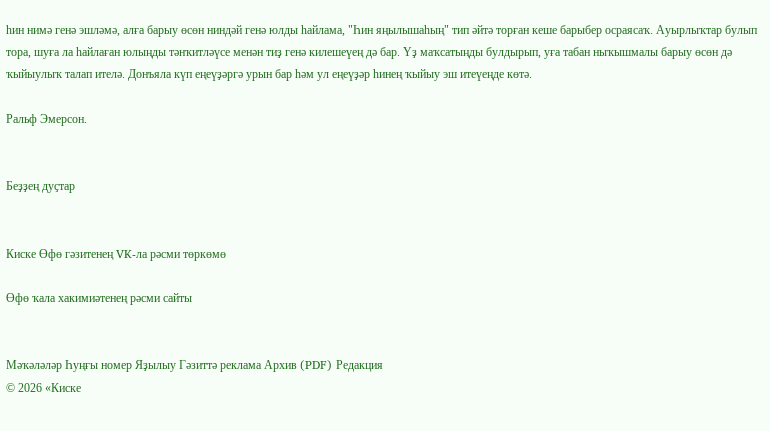һин нимә генә эшләмә, алға барыу өсөн ниндәй генә юлды һайлама, "Һин яңылышаһың" тип әйтә торған кеше барыбер осраясаҡ. Ауырлыҡтар булып тора, шуға ла һайлаған юлыңды тәнҡитләүсе менән тиҙ генә килешеүең дә бар. Үҙ маҡсатыңды булдырып, уға табан ныҡышмалы барыу өсөн дә ҡыйыулыҡ талап ителә. Донъяла күп еңеүҙәргә урын бар һәм ул еңеүҙәр һинең ҡыйыу эш итеүеңде көтә.

Ральф Эмерсон.


Беҙҙең дуҫтар


Киске Өфө гәзитенең VK-ла рәсми төркөмө

Өфө ҡала хакимиәтенең рәсми сайты


Мәҡәләләр Һуңғы номер Яҙылыу Гәзиттә реклама Архив (PDF) Редакция
© 2026 «Киске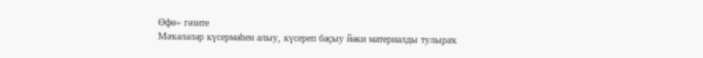Өфө» гәзите
Мәҡәләләр күсермәһен алыу, күсереп баҫыу йәки материалды тулыраҡ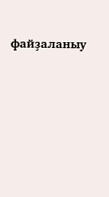файҙаланыу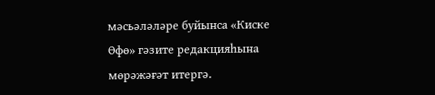мәсьәләләре буйынса «Киске Өфө» гәзите редакцияһына мөрәжәғәт итергә.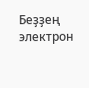Беҙҙең электрон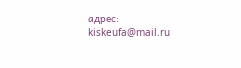адрес: kiskeufa@mail.ru